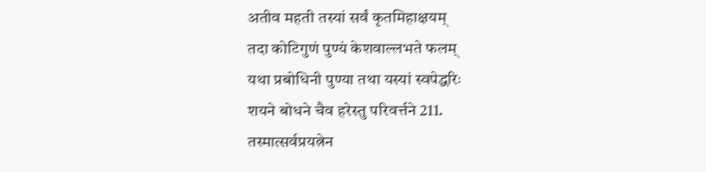अतीव महती तस्यां सर्वं कृतमिहाक्षयम्
तदा कोटिगुणं पुण्यं केशवाल्लभते फलम्
यथा प्रबोधिनी पुण्या तथा यस्यां स्वपेद्धरिः
शयने बोधने चैव हरेस्तु परिवर्त्तने 211.
तस्मात्सर्वप्रयत्नेन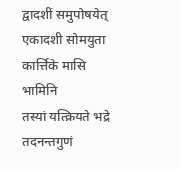द्वादशीं समुपोषयेत्
एकादशी सोमयुता कार्त्तिके मासि भामिनि
तस्यां यत्क्रियते भद्रे तदनन्तगुणं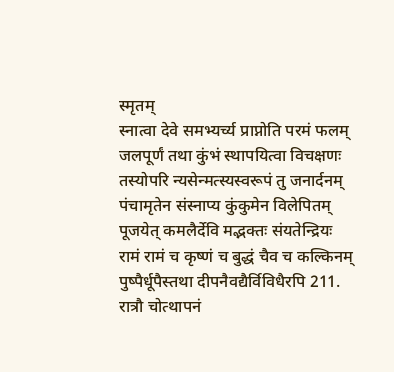स्मृतम्
स्नात्वा देवे समभ्यर्च्य प्राप्नोति परमं फलम्
जलपूर्णं तथा कुंभं स्थापयित्वा विचक्षणः
तस्योपरि न्यसेन्मत्स्यस्वरूपं तु जनार्दनम्
पंचामृतेन संस्नाप्य कुंकुमेन विलेपितम्
पूजयेत् कमलैर्देवि मद्भक्तः संयतेन्द्रियः
रामं रामं च कृष्णं च बुद्धं चैव च कल्किनम्
पुष्पैर्धूपैस्तथा दीपनैवद्यैर्विविधैरपि 211.
रात्रौ चोत्थापनं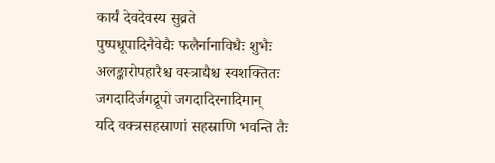कार्यं देवदेवस्य सुव्रते
पुष्पधूपादिनैवेद्यैः फलैर्नानाविधैः शुभैः
अलङ्कारोपहारैश्च वस्त्राद्यैश्च स्वशक्तितः
जगदादिर्जगद्रूपो जगदादिरनादिमान्
यदि वक्त्रसहस्राणां सहस्राणि भवन्ति तैः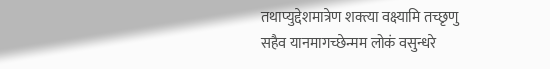तथाप्युद्देशमात्रेण शक्त्या वक्ष्यामि तच्छृणु
सहैव यानमागच्छेन्मम लोकं वसुन्धरे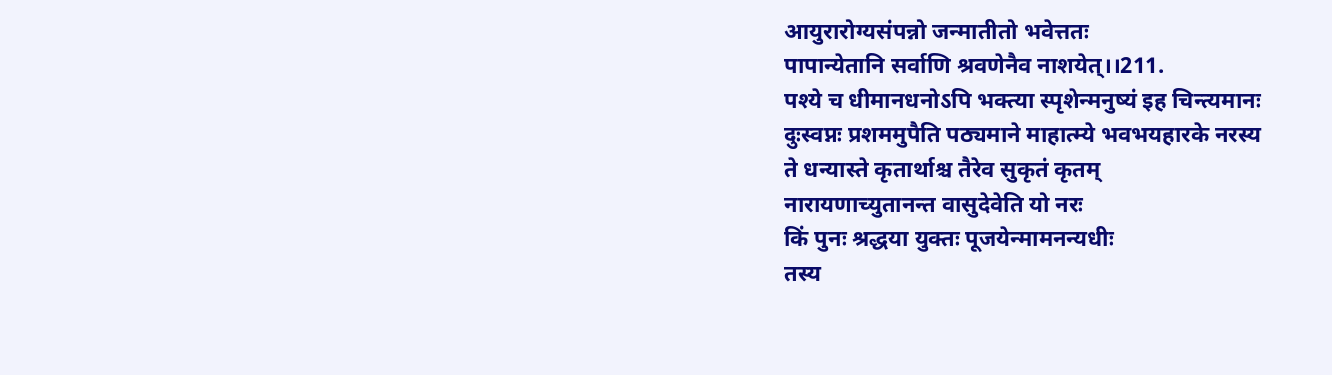आयुरारोग्यसंपन्नो जन्मातीतो भवेत्ततः
पापान्येतानि सर्वाणि श्रवणेनैव नाशयेत्।।211.
पश्ये च धीमानधनोऽपि भक्त्या स्पृशेन्मनुष्यं इह चिन्त्यमानः
दुःस्वप्नः प्रशममुपैति पठ्यमाने माहात्म्ये भवभयहारके नरस्य
ते धन्यास्ते कृतार्थाश्च तैरेव सुकृतं कृतम्
नारायणाच्युतानन्त वासुदेवेति यो नरः
किं पुनः श्रद्धया युक्तः पूजयेन्मामनन्यधीः
तस्य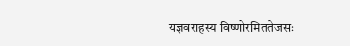यज्ञवराहस्य विष्णोरमिततेजसः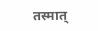तस्मात्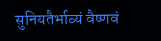सुनियतैर्भाव्यं वैष्णवं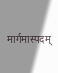मार्गमास्पदम्